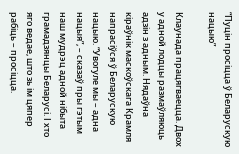“Пуцін просіцца ў Беларускую нацыю”

Клаунада працягваецца. Двох у адной лодцы размаўляюць адзін з адным. Нядаўна кіраўнік маскоўскага Крамля напрасіўся ў Беларускую нацыю. “Увогуле мы – адна нацыя”, – сказаў пры гэтым наш мудрэц адной нібыта грамадзянцы Беларусі. І хто яго ведае, што зь ім цяпер рабіць – просіцца.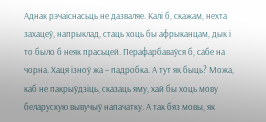Аднак рэчаіснасьць не дазваляе. Калі б, скажам, нехта захацеў, напрыклад, стаць хоць бы афрыканцам, дык і то было б неяк прасьцей. Перафарбаваўся б, сабе на чорна. Хаця ізноў жа – падробка. А тут як быць? Можа, каб не пакрыўдзіць, сказаць яму, хай бы хоць мову беларускую вывучыў напачатку. А так бяз мовы, як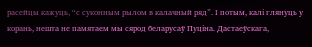расейцы кажуць, “с суконным рылом в калачный ряд”. І потым, калі глянуць у корань, нешта не памятаем мы сярод беларусаў Пуціна. Дастаеўскага,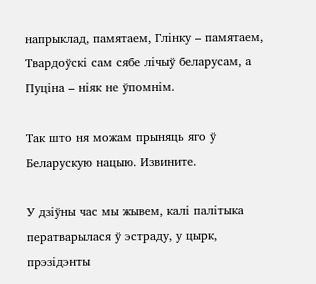напрыклад, памятаем, Глінку – памятаем, Твардоўскі сам сябе лічыў беларусам, а Пуціна – ніяк не ўпомнім.

Так што ня можам прыняць яго ў Беларускую нацыю. Извините.

У дзіўны час мы жывем, калі палітыка ператварылася ў эстраду, у цырк, прэзідэнты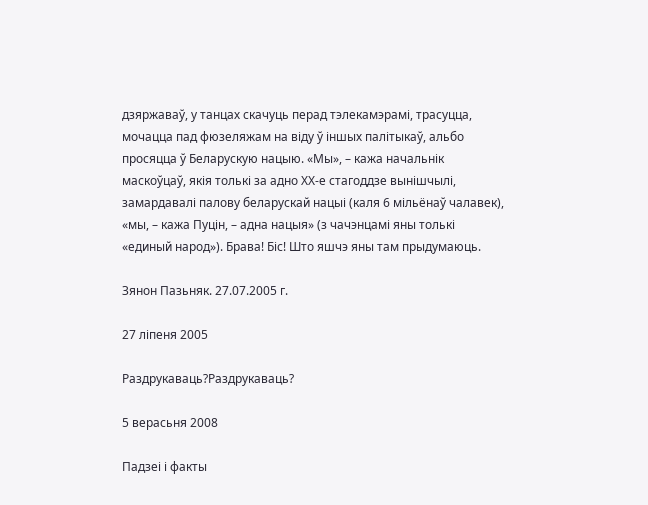дзяржаваў, у танцах скачуць перад тэлекамэрамі, трасуцца, мочацца пад фюзеляжам на віду ў іншых палітыкаў, альбо просяцца ў Беларускую нацыю. «Мы», – кажа начальнік маскоўцаў, якія толькі за адно ХХ-е стагоддзе вынішчылі, замардавалі палову беларускай нацыі (каля 6 мільёнаў чалавек), «мы, – кажа Пуцін, – адна нацыя» (з чачэнцамі яны толькі «единый народ»). Брава! Біс! Што яшчэ яны там прыдумаюць.

Зянон Пазьняк. 27.07.2005 г.

27 ліпеня 2005

Раздрукаваць?Раздрукаваць?

5 верасьня 2008

Падзеі і факты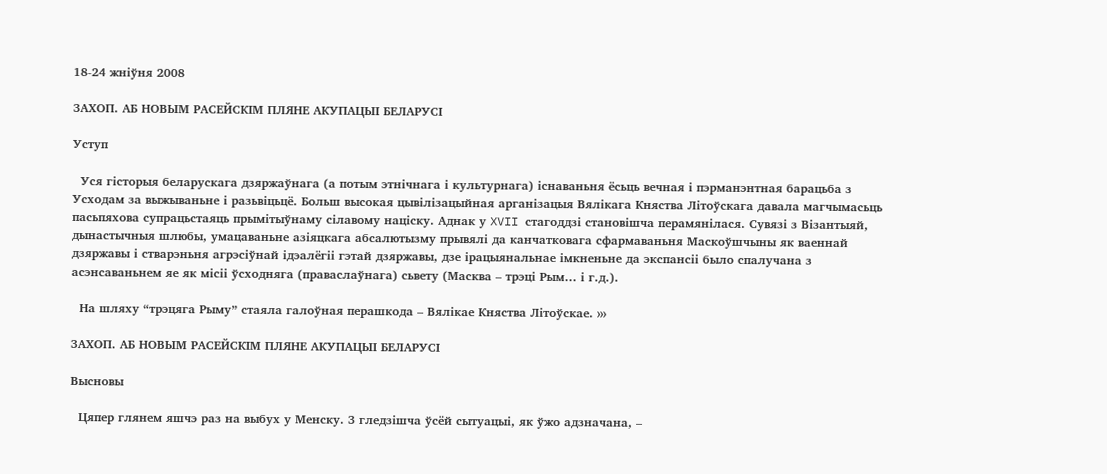18-24 жніўня 2008

ЗАХОП. АБ НОВЫМ РАСЕЙСКІМ ПЛЯНЕ АКУПАЦЫІ БЕЛАРУСІ

Уступ

  Уся гісторыя беларускага дзяржаўнага (а потым этнічнага і культурнага) існаваньня ёсьць вечная і пэрманэнтная барацьба з Усходам за выжываньне і разьвіцьцё. Больш высокая цывілізацыйная арганізацыя Вялікага Княства Літоўскага давала магчымасьць пасьпяхова супрацьстаяць прымітыўнаму сілавому націску. Аднак у XVII стагоддзі становішча перамянілася. Сувязі з Візантыяй, дынастычныя шлюбы, умацаваньне азіяцкага абсалютызму прывялі да канчатковага сфармаваньня Маскоўшчыны як ваеннай дзяржавы і стварэньня агрэсіўнай ідэалёгіі гэтай дзяржавы, дзе ірацыянальнае імкненьне да экспансіі было спалучана з асэнсаваньнем яе як місіі ўсходняга (праваслаўнага) сьвету (Масква – трэці Рым… і г.д.).

  На шляху “трэцяга Рыму” стаяла галоўная перашкода – Вялікае Княства Літоўскае. ›››

ЗАХОП. АБ НОВЫМ РАСЕЙСКІМ ПЛЯНЕ АКУПАЦЫІ БЕЛАРУСІ

Высновы

  Цяпер глянем яшчэ раз на выбух у Менску. З гледзішча ўсёй сытуацыі, як ўжо адзначана, –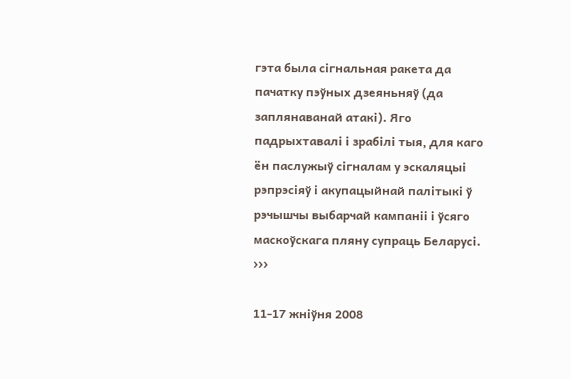гэта была сігнальная ракета да пачатку пэўных дзеяньняў (да заплянаванай атакі). Яго падрыхтавалі і зрабілі тыя, для каго ён паслужыў сігналам у эскаляцыі рэпрэсіяў і акупацыйнай палітыкі ў рэчышчы выбарчай кампаніі і ўсяго маскоўскага пляну супраць Беларусі. ›››

11-17 жніўня 2008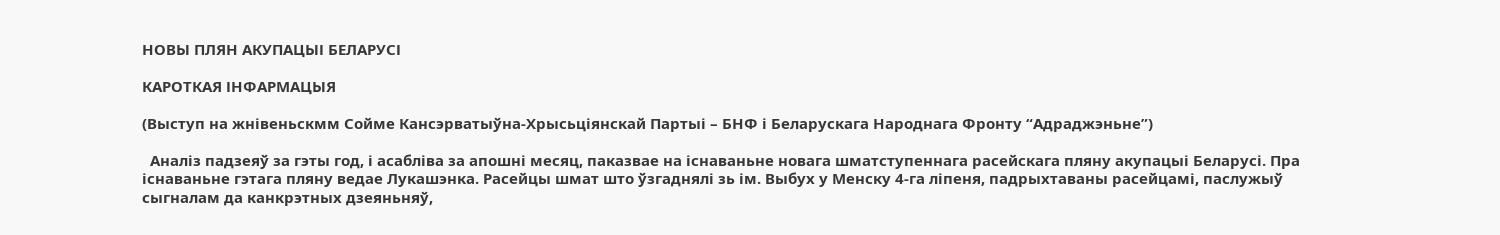НОВЫ ПЛЯН АКУПАЦЫІ БЕЛАРУСІ

КАРОТКАЯ ІНФАРМАЦЫЯ

(Выступ на жнівеньскмм Сойме Кансэрватыўна-Хрысьціянскай Партыі – БНФ і Беларускага Народнага Фронту “Адраджэньне”)

  Аналіз падзеяў за гэты год, і асабліва за апошні месяц, паказвае на існаваньне новага шматступеннага расейскага пляну акупацыі Беларусі. Пра існаваньне гэтага пляну ведае Лукашэнка. Расейцы шмат што ўзгаднялі зь ім. Выбух у Менску 4-га ліпеня, падрыхтаваны расейцамі, паслужыў сыгналам да канкрэтных дзеяньняў,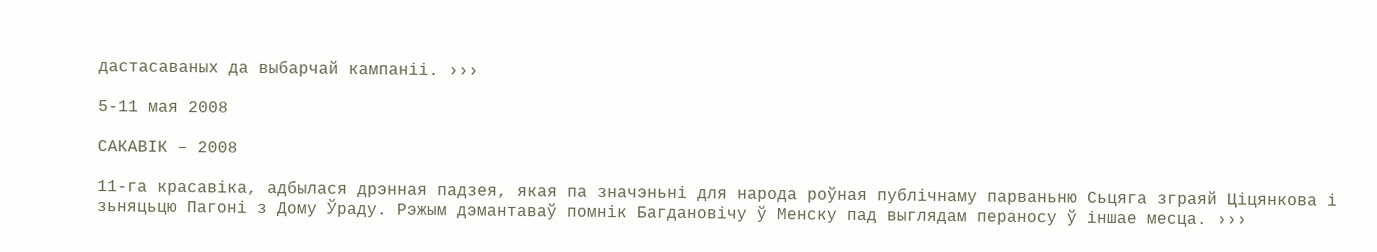дастасаваных да выбарчай кампаніі. ›››

5-11 мая 2008

САКАВІК – 2008

11-га красавіка, адбылася дрэнная падзея, якая па значэньні для народа роўная публічнаму парваньню Сьцяга зграяй Ціцянкова і зьняцьцю Пагоні з Дому Ўраду. Рэжым дэмантаваў помнік Багдановічу ў Менску пад выглядам пераносу ў іншае месца. ›››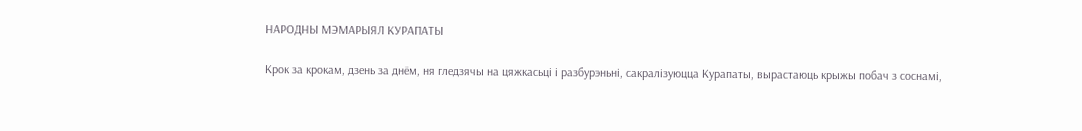НАРОДНЫ МЭМАРЫЯЛ КУРАПАТЫ

Крок за крокам, дзень за днём, ня гледзячы на цяжкасьці і разбурэньні, сакралізуюцца Курапаты, вырастаюць крыжы побач з соснамі,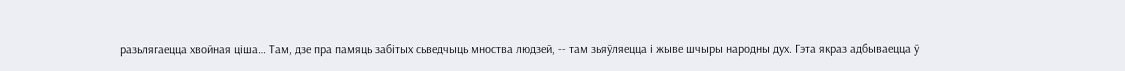разьлягаецца хвойная ціша… Там, дзе пра памяць забітых сьведчыць мноства людзей, -- там зьяўляецца і жыве шчыры народны дух. Гэта якраз адбываецца ў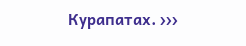Курапатах. ›››